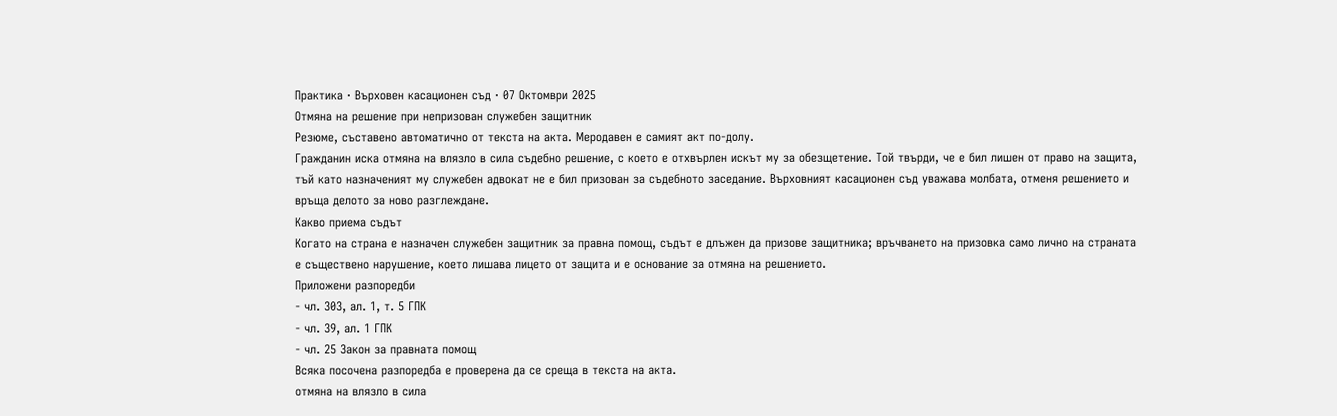Практика · Върховен касационен съд · 07 Октомври 2025
Отмяна на решение при непризован служебен защитник
Резюме, съставено автоматично от текста на акта. Меродавен е самият акт по-долу.
Гражданин иска отмяна на влязло в сила съдебно решение, с което е отхвърлен искът му за обезщетение. Той твърди, че е бил лишен от право на защита, тъй като назначеният му служебен адвокат не е бил призован за съдебното заседание. Върховният касационен съд уважава молбата, отменя решението и връща делото за ново разглеждане.
Какво приема съдът
Когато на страна е назначен служебен защитник за правна помощ, съдът е длъжен да призове защитника; връчването на призовка само лично на страната е съществено нарушение, което лишава лицето от защита и е основание за отмяна на решението.
Приложени разпоредби
- чл. 303, ал. 1, т. 5 ГПК
- чл. 39, ал. 1 ГПК
- чл. 25 Закон за правната помощ
Всяка посочена разпоредба е проверена да се среща в текста на акта.
отмяна на влязло в сила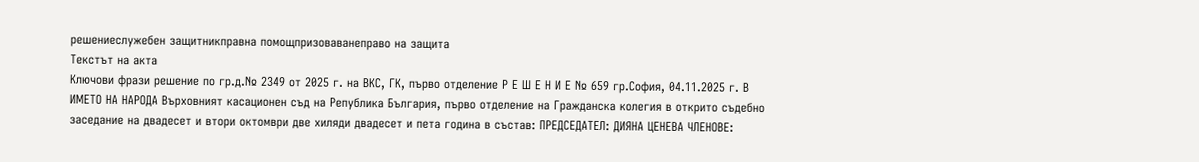решениеслужебен защитникправна помощпризоваванеправо на защита
Текстът на акта
Ключови фрази решение по гр.д.№ 2349 от 2025 г. на ВКС, ГК, първо отделение Р Е Ш Е Н И Е № 659 гр.София, 04.11.2025 г. В ИМЕТО НА НАРОДА Върховният касационен съд на Република България, първо отделение на Гражданска колегия в открито съдебно заседание на двадесет и втори октомври две хиляди двадесет и пета година в състав: ПРЕДСЕДАТЕЛ: ДИЯНА ЦЕНЕВА ЧЛЕНОВЕ: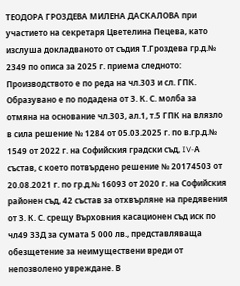ТЕОДОРА ГРОЗДЕВА МИЛЕНА ДАСКАЛОВА при участието на секретаря Цветелина Пецева, като изслуша докладваното от съдия Т.Гроздева гр.д.№ 2349 по описа за 2025 г. приема следното: Производството е по реда на чл.303 и сл. ГПК. Образувано е по подадена от З. К. С. молба за отмяна на основание чл.303, ал.1, т.5 ГПК на влязло в сила решение № 1284 от 05.03.2025 г. по в.гр.д.№ 1549 от 2022 г. на Софийския градски съд, IV-А състав, с което потвърдено решение № 20174503 от 20.08.2021 г. по гр.д.№ 16093 от 2020 г. на Софийския районен съд, 42 състав за отхвърляне на предявения от З. К. С. срещу Върховния касационен съд иск по чл49 ЗЗД за сумата 5 000 лв., представляваща обезщетение за неимуществени вреди от непозволено увреждане. В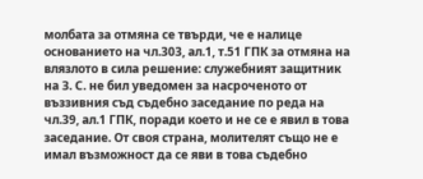молбата за отмяна се твърди, че е налице основанието на чл.303, ал.1, т.51 ГПК за отмяна на влязлото в сила решение: служебният защитник на З. С. не бил уведомен за насроченото от въззивния съд съдебно заседание по реда на чл.39, ал.1 ГПК, поради което и не се е явил в това заседание. От своя страна, молителят също не е имал възможност да се яви в това съдебно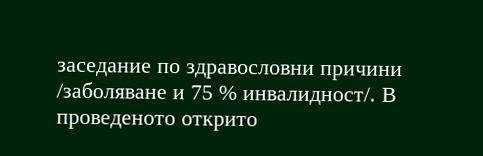заседание по здравословни причини /заболяване и 75 % инвалидност/. В проведеното открито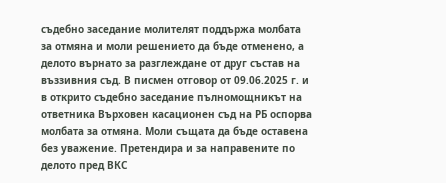съдебно заседание молителят поддържа молбата за отмяна и моли решението да бъде отменено, а делото върнато за разглеждане от друг състав на въззивния съд. В писмен отговор от 09.06.2025 г. и в открито съдебно заседание пълномощникът на ответника Върховен касационен съд на РБ оспорва молбата за отмяна. Моли същата да бъде оставена без уважение. Претендира и за направените по делото пред ВКС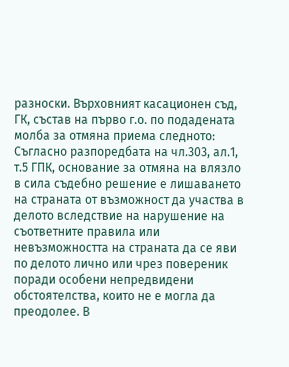разноски. Върховният касационен съд, ГК, състав на първо г.о. по подадената молба за отмяна приема следното: Съгласно разпоредбата на чл.303, ал.1, т.5 ГПК, основание за отмяна на влязло в сила съдебно решение е лишаването на страната от възможност да участва в делото вследствие на нарушение на съответните правила или невъзможността на страната да се яви по делото лично или чрез повереник поради особени непредвидени обстоятелства, които не е могла да преодолее. В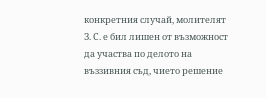конкретния случай, молителят З. С. е бил лишен от възможност да участва по делото на въззивния съд, чието решение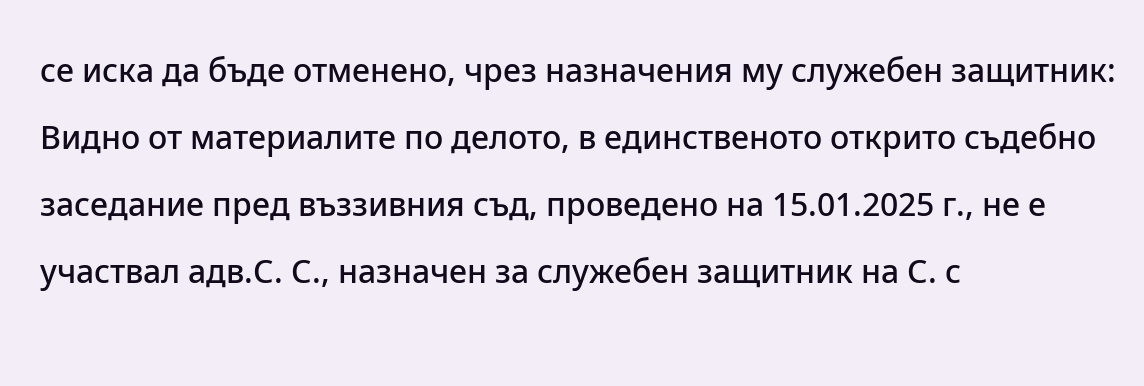се иска да бъде отменено, чрез назначения му служебен защитник: Видно от материалите по делото, в единственото открито съдебно заседание пред въззивния съд, проведено на 15.01.2025 г., не е участвал адв.С. С., назначен за служебен защитник на С. с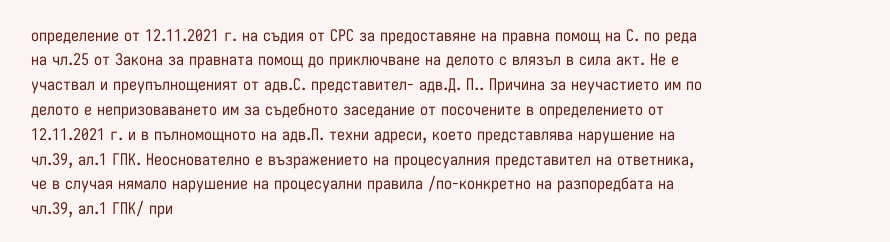определение от 12.11.2021 г. на съдия от СРС за предоставяне на правна помощ на С. по реда на чл.25 от Закона за правната помощ до приключване на делото с влязъл в сила акт. Не е участвал и преупълнощеният от адв.С. представител- адв.Д. П.. Причина за неучастието им по делото е непризоваването им за съдебното заседание от посочените в определението от 12.11.2021 г. и в пълномощното на адв.П. техни адреси, което представлява нарушение на чл.39, ал.1 ГПК. Неоснователно е възражението на процесуалния представител на ответника, че в случая нямало нарушение на процесуални правила /по-конкретно на разпоредбата на чл.39, ал.1 ГПК/ при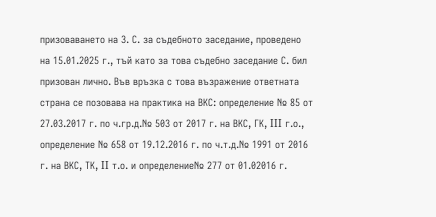призоваването на З. С. за съдебното заседание, проведено на 15.01.2025 г., тъй като за това съдебно заседание С. бил призован лично. Във връзка с това възражение ответната страна се позовава на практика на ВКС: определение № 85 от 27.03.2017 г. по ч.гр.д.№ 503 от 2017 г. на ВКС, ГК, III г.о., определение № 658 от 19.12.2016 г. по ч.т.д.№ 1991 от 2016 г. на ВКС, ТК, II т.о. и определение№ 277 от 01.02016 г.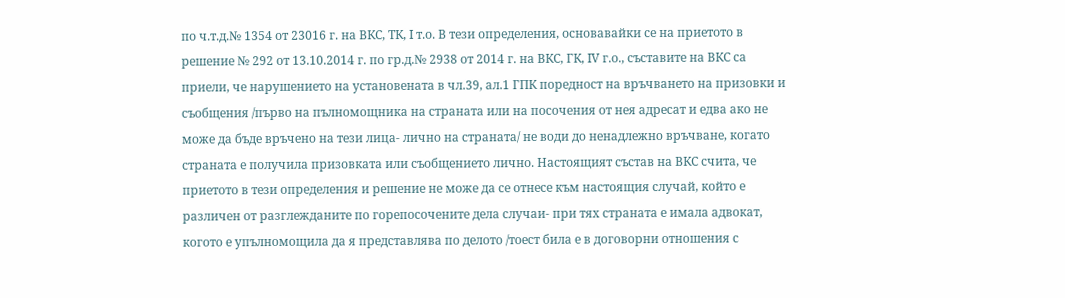по ч.т.д.№ 1354 от 23016 г. на ВКС, ТК, I т.о. В тези определения, основавайки се на приетото в решение № 292 от 13.10.2014 г. по гр.д.№ 2938 от 2014 г. на ВКС, ГК, IV г.о., съставите на ВКС са приели, че нарушението на установената в чл.39, ал.1 ГПК поредност на връчването на призовки и съобщения /първо на пълномощника на страната или на посочения от нея адресат и едва ако не може да бъде връчено на тези лица- лично на страната/ не води до ненадлежно връчване, когато страната е получила призовката или съобщението лично. Настоящият състав на ВКС счита, че приетото в тези определения и решение не може да се отнесе към настоящия случай, който е различен от разглежданите по горепосочените дела случаи- при тях страната е имала адвокат, когото е упълномощила да я представлява по делото /тоест била е в договорни отношения с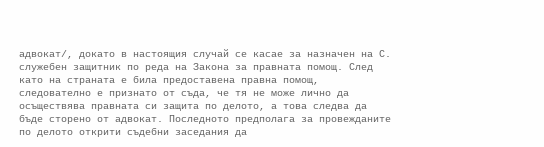адвокат/, докато в настоящия случай се касае за назначен на С. служебен защитник по реда на Закона за правната помощ. След като на страната е била предоставена правна помощ, следователно е признато от съда, че тя не може лично да осъществява правната си защита по делото, а това следва да бъде сторено от адвокат. Последното предполага за провежданите по делото открити съдебни заседания да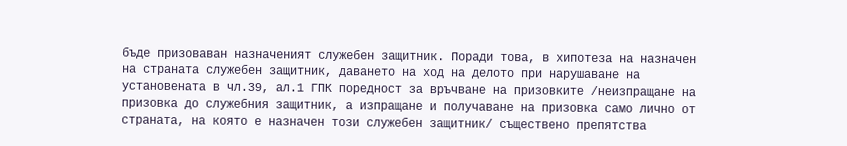бъде призоваван назначеният служебен защитник. Поради това, в хипотеза на назначен на страната служебен защитник, даването на ход на делото при нарушаване на установената в чл.39, ал.1 ГПК поредност за връчване на призовките /неизпращане на призовка до служебния защитник, а изпращане и получаване на призовка само лично от страната, на която е назначен този служебен защитник/ съществено препятства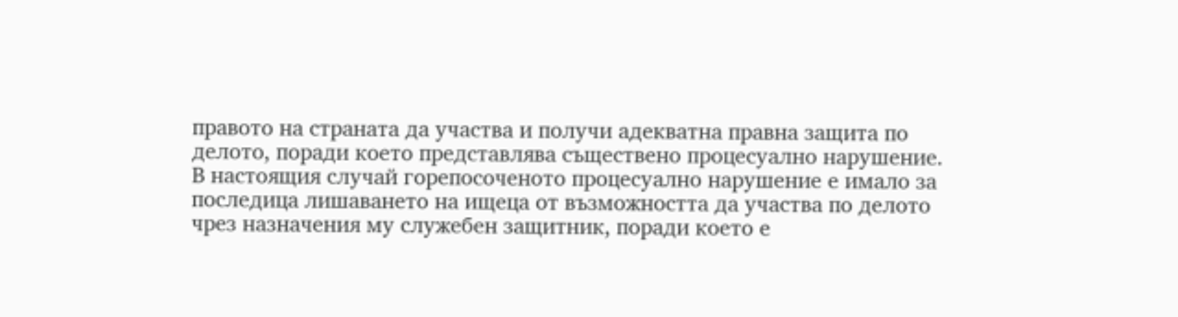правото на страната да участва и получи адекватна правна защита по делото, поради което представлява съществено процесуално нарушение. В настоящия случай горепосоченото процесуално нарушение е имало за последица лишаването на ищеца от възможността да участва по делото чрез назначения му служебен защитник, поради което е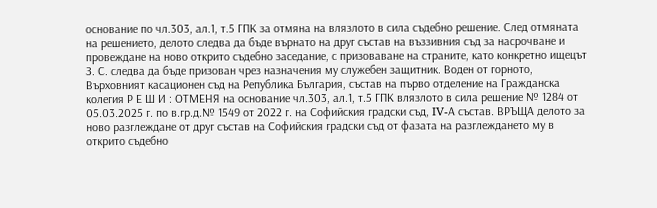основание по чл.303, ал.1, т.5 ГПК за отмяна на влязлото в сила съдебно решение. След отмяната на решението, делото следва да бъде върнато на друг състав на въззивния съд за насрочване и провеждане на ново открито съдебно заседание, с призоваване на страните, като конкретно ищецът З. С. следва да бъде призован чрез назначения му служебен защитник. Воден от горното, Върховният касационен съд на Република България, състав на първо отделение на Гражданска колегия Р Е Ш И : ОТМЕНЯ на основание чл.303, ал.1, т.5 ГПК влязлото в сила решение № 1284 от 05.03.2025 г. по в.гр.д.№ 1549 от 2022 г. на Софийския градски съд, IV-А състав. ВРЪЩА делото за ново разглеждане от друг състав на Софийския градски съд от фазата на разглеждането му в открито съдебно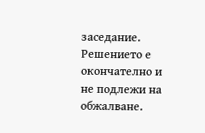заседание. Решението е окончателно и не подлежи на обжалване.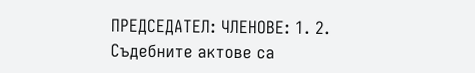ПРЕДСЕДАТЕЛ: ЧЛЕНОВЕ: 1. 2.
Съдебните актове са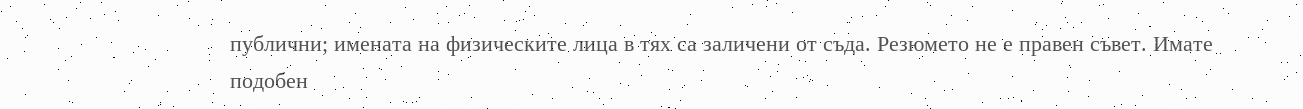публични; имената на физическите лица в тях са заличени от съда. Резюмето не е правен съвет. Имате подобен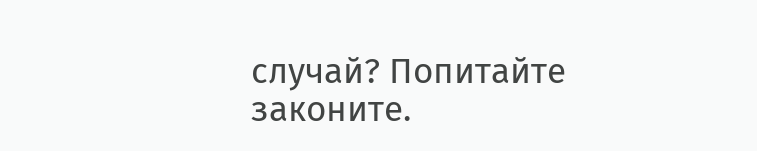случай? Попитайте законите.